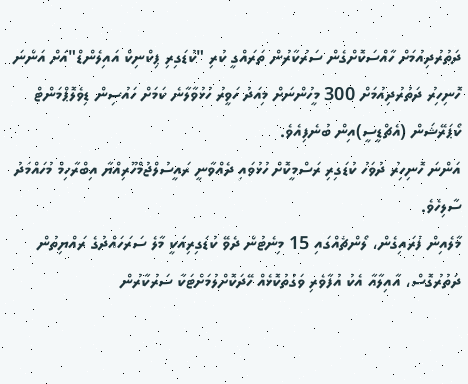ދަތުރުދިއުމަށް ހާއްސަކޮށްގެން ސަރުކާރުން ތަރައްގީ ކުރި "ކުޑަގިރި ޕިކްނިކް އައިލެންޑް"އަށް އަންނަ ހޮނިހިރު ދަތުރުދިއުމަށް 300 މީހުންނަށް މިއަދު ހަވީރު ހުޅުވާލާނެ ކަމަށް ހައުސިން ޑިވެލޮޕްމަންޓް ކޯޕަރޭޝަން (އެޗްޑީސީ)އިން ބުނެފިއެވެ.
އަންނަ ހޮނިހިރު ދުވަހު ކުޑަގިރި ރަސްމީކޮށް ހުޅުވައި ދެއްވާނީ ރައީސުލްޖުމްހޫރިއްޔާ އިބްރާހިމް މުހައްމަދު ސާލިހެވެ.
މާލެއިން ފުރައިގެން، ލޯންޗެއްގައި 15 މިނެޓުން ދެވޭ ކުޑަގިރިއަކީ މާލެ ސަރަހައްދުގެ ރައްޔިތުން ދަތުރުގޮސް، އާއިލާއާ އެކު އުފާވެރި ވަގުތުކޮޅެއް ހޭދަކޮށްލުމަށްޓަކާ ސަރުކާރުން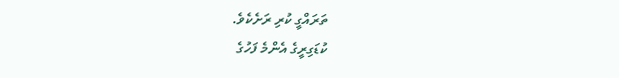ތަރައްގީ ކުރި ރަށެކެވެ.
ކުޑަގިރީގެ އެންމެ ފަހުގެ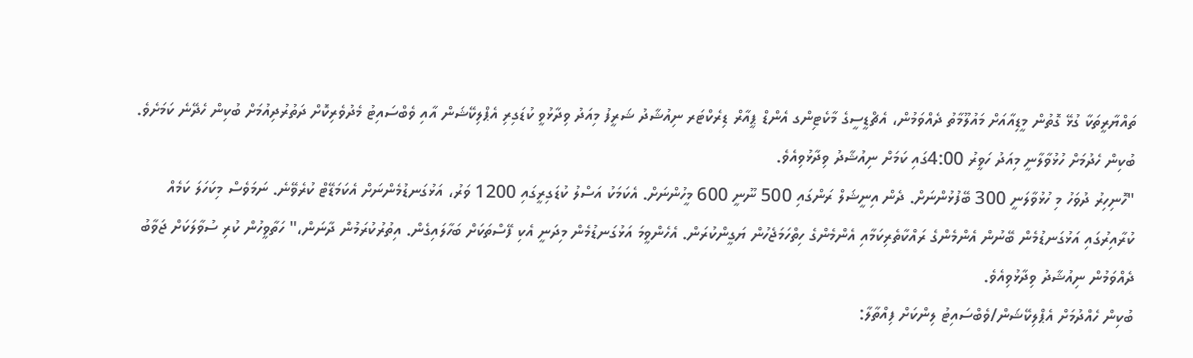ތައްޔާރީތަކާ ގުޅޭ ގޮތުން މީޑިއާއަށް މައުލޫމާތު ދެއްވަމުން، އެޗްޑީސީގެ މާކެޓިންގ އެންޑް ޕީއާރް ޑިރެކްޓަރ ނިއުޝާދު ޝަރީފު މިއަދު ވިދާޅުވީ ކުޑަގިރި އެޕްލިކޭޝަން އާއި ވެބްސައިޓު މެދުވެރިކޮށް ދަތުރުދިއުމަށް ބުކިން ހެދޭނެ ކަމަށެވެ. ބުކިން ހެދުމަށް ހުޅުވާލާނީ މިއަދު ހަވީރު 4:00ގައި ކަމަށް ނިއުޝާދު ވިދާޅުވިއެވެ.
"ހޮނިހިރު ދުވަހު މި ހުޅުވާލަނީ 300 ބޭފުޅުންނަށް. ދެން އިނީޝަލް ރަންގައި 500 ނޫނީ 600 މީހުންނަށް. އެކަމަކު އަސްލު ކުޑަގިރީގައި 1200 ވަރު، އަޅުގަނޑުމެންނަށް އެކަމަޑޭޓް ކުރެވޭނެ. ނަމަވެސް މިކަހަލަ ކަމެއް ކުރާއިރުގައި އަޅުގަނޑުމެން ބޭނުން އެންމެންގެ ރައްކާތެރިކަމާއި އެންމެންގެ ހިތްހަމަޖެހުން ޔަގީންކުރަން. އެހެންވީމަ އަޅުގަނޑުމެން މިދަނީ އެކި ފޭސްތަކަށް ބަހާލައިގެން. އިތުރުކުރަމުން ދާނަން،" ހަތާވީހުން ކުރި ސުވާލަކަށް ޖަވާބު ދެއްވަމުން ނިއުޝާދު ވިދާޅުވިއެވެ.
ބުކިން ހެއްދުމަށް އެޕްލިކޭޝަން/ވެބްސައިޓު ލިންކަށް ފިއްތާލާ: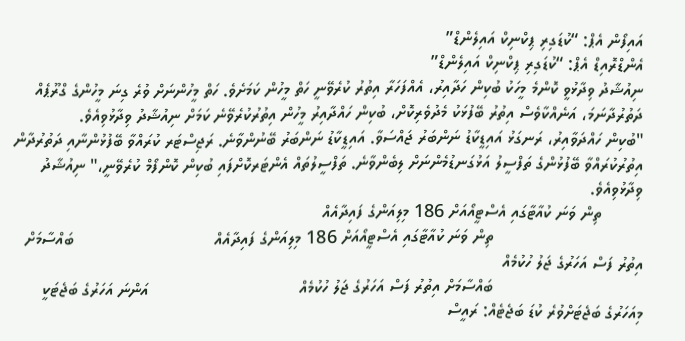އައިފޯން އެޕް: “ކުޑަގިރި ޕިކްނިކް އައިލެންޑް”
އެންޑްރޮއިޑް އެޕް: “ކުޑަގިރި ޕިކްނިކް އައިލެންޑް”
ނިއުޝާދު ވިދާޅުވީ ކޮންމެ މީހަކު ބުކިން ހަދާއިރު، އެއްފަހަރާ އިތުރު ކުރެވޭނީ ހަތް މީހުން ކަމަށެވެ. ހަތް މީހުންނަށް ވުރެ ގިނަ މީހުންގެ ގްރޫޕެއް ދަތުރުދާނަމަ، އަނެއްކާވެސް އިތުރު ބޭފުޅަކު މެދުވެރިކޮށް، ބުކިން ހައްދާއިރު މީހުން އިތުރުކުރެވޭނެ ކަމަށް ނިއުޝާދު ވިދާޅުވިއެވެ.
"ބުކިން ހައްދަވާއިރު، ރަނގަޅު އައިޑީކާޑު ނަންބަރު ޖައްސަވާ. އައިޑީކާޑު ނަންބަރު ބޭނުންވާނެ. ރަޖިސްޓަރ ކުރައްވާ ބޭފުޅުންނާއި ދަތުރުދާން އިތުރުކުރައްވާ ބޭފުޅުންގެ ތަފްސީލު އަޅުގަނޑުމެންނަށް ލިބެންވާނެ. ތަފްސީލުތައް އެންޓަރކޮށްފައި ބުކިން ކޮންފޯމް ކުރެވޭނީ،" ނިއުޝާދު ވިދާޅުވިއެވެ.
         ތިން ވަނަ ކުއާޓާގައި އެސްޓީއޯއަށް 186 މިލިއަންގެ ފައިދާއެއް
                                ތިން ވަނަ ކުއާޓާގައި އެސްޓީއޯއަށް 186 މިލިއަންގެ ފައިދާއެއް                              ބައްސާމަށް އިތުރު ފަސް އަހަރުގެ ޖަލު ހުކުމެއް
                                ބައްސާމަށް އިތުރު ފަސް އަހަރުގެ ޖަލު ހުކުމެއް                                އަންނަ އަހަރުގެ ބަޖެޓަކީ މިއަހަރުގެ ބަޖެޓަށްވުރެ ކުޑަ ބަޖެޓެއް: ރައީސް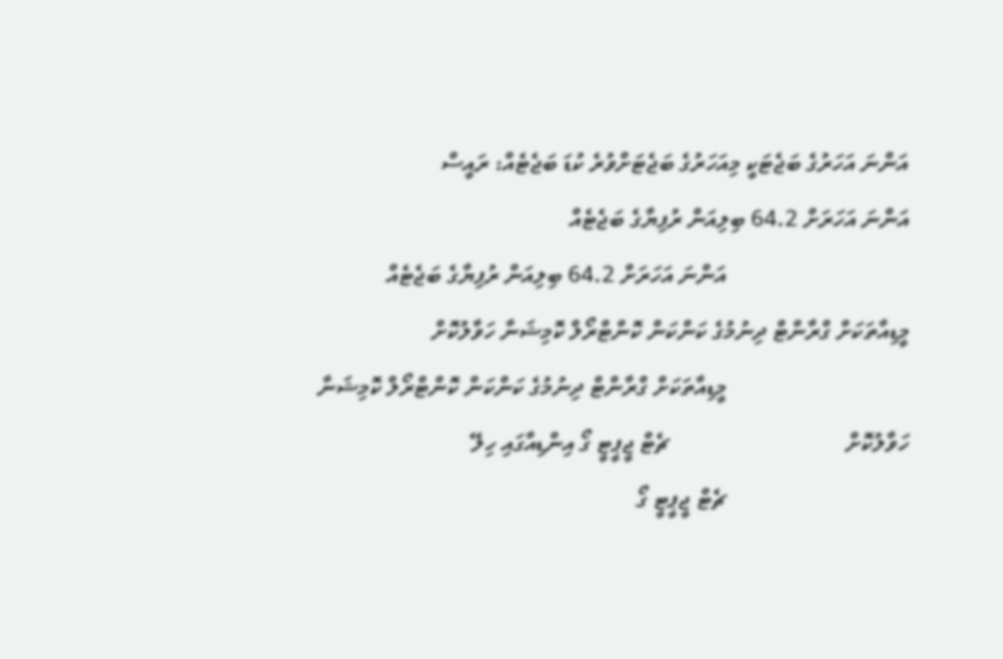އަންނަ އަހަރުގެ ބަޖެޓަކީ މިއަހަރުގެ ބަޖެޓަށްވުރެ ކުޑަ ބަޖެޓެއް: ރައީސް                               އަންނަ އަހަރަށް 64.2 ބިލިއަން ރުފިޔާގެ ބަޖެޓެއް
                                އަންނަ އަހަރަށް 64.2 ބިލިއަން ރުފިޔާގެ ބަޖެޓެއް                              މީޑިއާތަކަށް ގްރާންޓް ދިނުމުގެ ކަންކަން ކޮންޓްރޯލް ކޮމިޝަނާ ހަވާލުކޮށް
                                މީޑިއާތަކަށް ގްރާންޓް ދިނުމުގެ ކަންކަން ކޮންޓްރޯލް ކޮމިޝަނާ ހަވާލުކޮށް                               ޗެޓް ޖީޕީޓީ ގޯ އިންޑިއާގައި ހިލޭ
                                ޗެޓް ޖީޕީޓީ ގޯ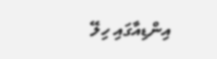އިންޑިއާގައި ހިލޭ